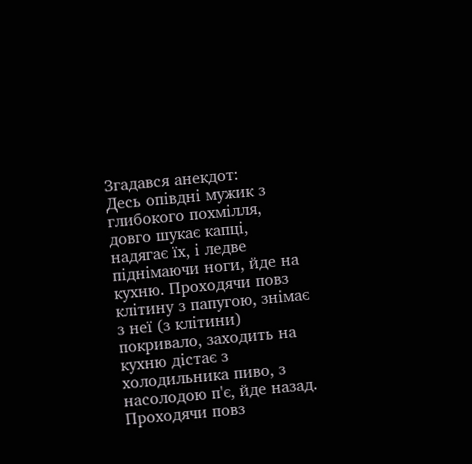Згадався анекдот:
Десь опівдні мужик з глибокого похмілля, довго шукає капці, надягає їх, і ледве піднімаючи ноги, йде на кухню. Проходячи повз клітину з папугою, знімає з неї (з клітини) покривало, заходить на кухню дістає з холодильника пиво, з насолодою п'є, йде назад. Проходячи повз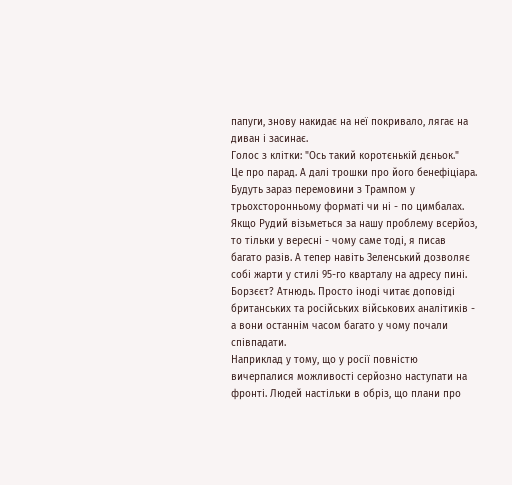папуги, знову накидає на неї покривало, лягає на диван і засинає.
Голос з клітки: "Ось такий коротєнькій дєньок."
Це про парад. А далі трошки про його бенефіціара.
Будуть зараз перемовини з Трампом у трьохсторонньому форматі чи ні - по цимбалах.
Якщо Рудий візьметься за нашу проблему всерйоз, то тільки у вересні - чому саме тоді, я писав багато разів. А тепер навіть Зеленський дозволяє собі жарти у стилі 95-го кварталу на адресу пині.
Борзєєт? Атнюдь. Просто іноді читає доповіді британських та російських військових аналітиків - а вони останнім часом багато у чому почали співпадати.
Наприклад у тому, що у росії повністю вичерпалися можливості серйозно наступати на фронті. Людей настільки в обріз, що плани про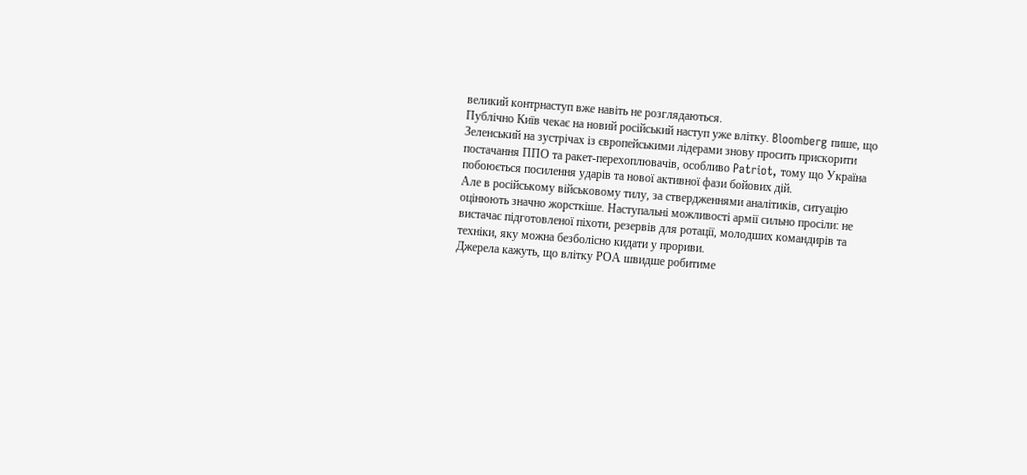великий контрнаступ вже навіть не розглядаються.
Публічно Київ чекає на новий російський наступ уже влітку. Bloomberg пише, що Зеленський на зустрічах із європейськими лідерами знову просить прискорити постачання ППО та ракет-перехоплювачів, особливо Patriot, тому що Україна побоюється посилення ударів та нової активної фази бойових дій.
Але в російському військовому тилу, за ствердженнями аналітиків, ситуацію оцінюють значно жорсткіше. Наступальні можливості армії сильно просіли: не вистачає підготовленої піхоти, резервів для ротації, молодших командирів та техніки, яку можна безболісно кидати у прориви.
Джерела кажуть, що влітку РОА швидше робитиме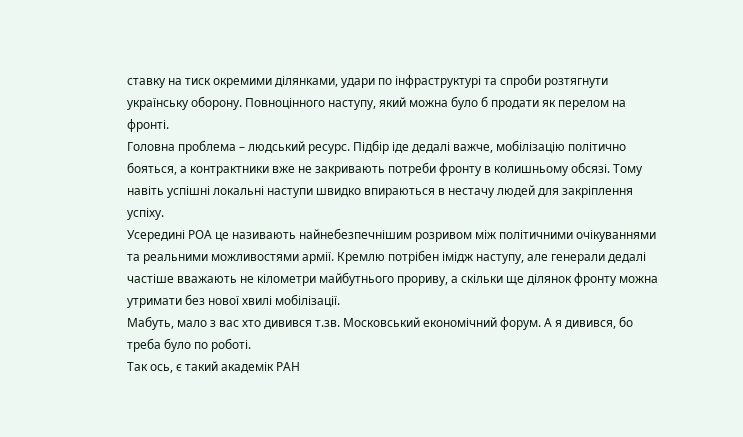ставку на тиск окремими ділянками, удари по інфраструктурі та спроби розтягнути українську оборону. Повноцінного наступу, який можна було б продати як перелом на фронті.
Головна проблема – людський ресурс. Підбір іде дедалі важче, мобілізацію політично бояться, а контрактники вже не закривають потреби фронту в колишньому обсязі. Тому навіть успішні локальні наступи швидко впираються в нестачу людей для закріплення успіху.
Усередині РОА це називають найнебезпечнішим розривом між політичними очікуваннями та реальними можливостями армії. Кремлю потрібен імідж наступу, але генерали дедалі частіше вважають не кілометри майбутнього прориву, а скільки ще ділянок фронту можна утримати без нової хвилі мобілізації.
Мабуть, мало з вас хто дивився т.зв. Московський економічний форум. А я дивився, бо треба було по роботі.
Так ось, є такий академік РАН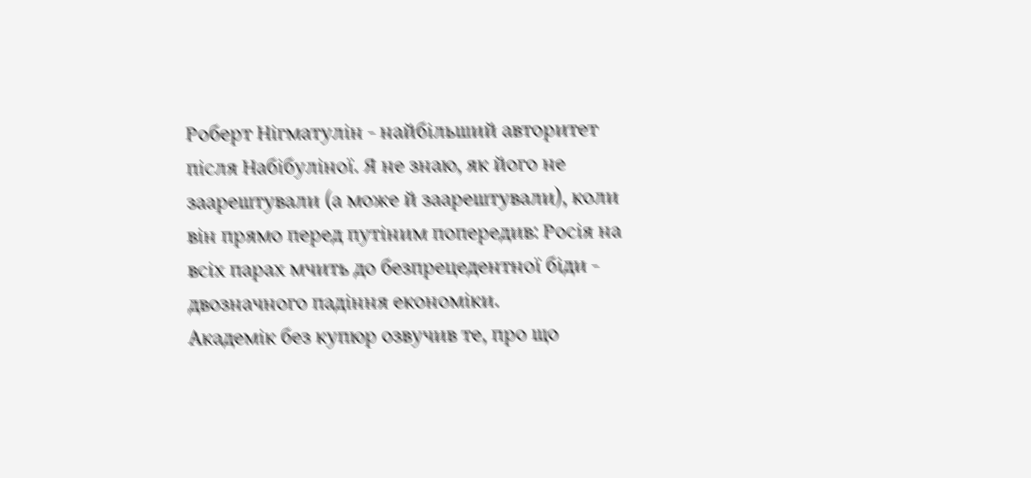Роберт Нігматулін - найбільший авторитет після Набібуліної. Я не знаю, як його не заарештували (а може й заарештували), коли він прямо перед путіним попередив: Росія на всіх парах мчить до безпрецедентної біди - двозначного падіння економіки.
Академік без купюр озвучив те, про що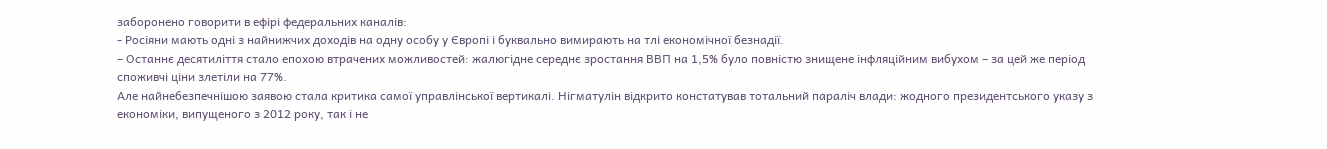заборонено говорити в ефірі федеральних каналів:
- Росіяни мають одні з найнижчих доходів на одну особу у Європі і буквально вимирають на тлі економічної безнадії.
– Останнє десятиліття стало епохою втрачених можливостей: жалюгідне середнє зростання ВВП на 1,5% було повністю знищене інфляційним вибухом – за цей же період споживчі ціни злетіли на 77%.
Але найнебезпечнішою заявою стала критика самої управлінської вертикалі. Нігматулін відкрито констатував тотальний параліч влади: жодного президентського указу з економіки, випущеного з 2012 року, так і не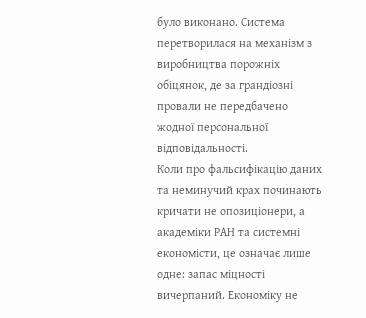було виконано. Система перетворилася на механізм з виробництва порожніх обіцянок, де за грандіозні провали не передбачено жодної персональної відповідальності.
Коли про фальсифікацію даних та неминучий крах починають кричати не опозиціонери, а академіки РАН та системні економісти, це означає лише одне: запас міцності вичерпаний. Економіку не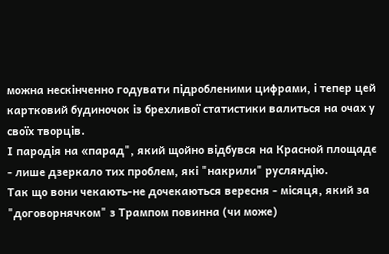можна нескінченно годувати підробленими цифрами, і тепер цей картковий будиночок із брехливої статистики валиться на очах у своїх творців.
І пародія на «парад", який щойно відбувся на Красной площадє - лише дзеркало тих проблем, які "накрили" русляндію.
Так що вони чекають-не дочекаються вересня - місяця, який за "договорнячком" з Трампом повинна (чи може)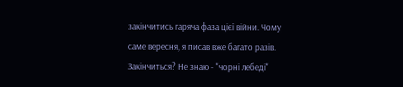закінчитись гаряча фаза цієї війни. Чому саме вересня, я писав вже багато разів. Закінчиться? Не знаю - "чорні лебеді"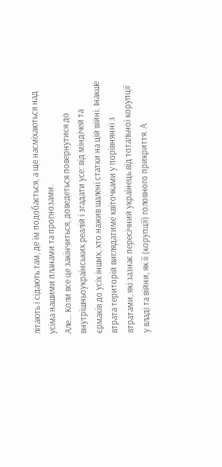літають і сідають там, де їм подобається, а ще насміхаються над усіма нашими планами та прогнозами.
Але... Коли все це закінчиться, доведеться повернутися до внутрішньоукраїнських реалій і згадати усе: від міндічей та єрмаків до усіх інших, хто нажив шалені статки на цій війні. Інакше втрата територій виглядатиме квіточками у порівнянні з втратами, які зазнає пересічний українець від тотальної корупції у владі та війни, як її (корупції) головного прикриття. А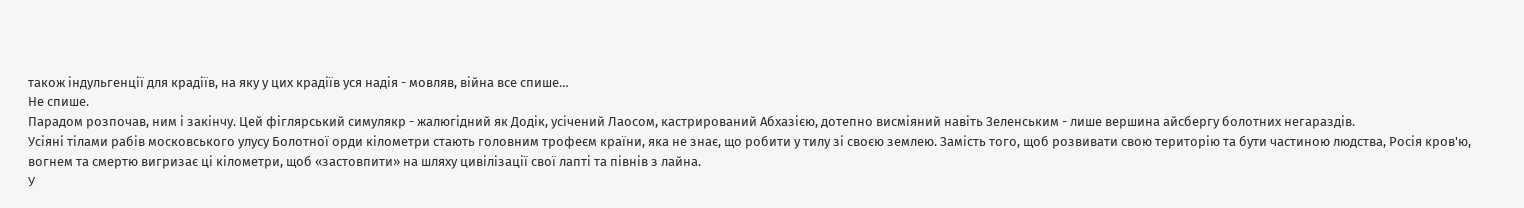також індульгенції для крадіїв, на яку у цих крадіїв уся надія - мовляв, війна все спише…
Не спише.
Парадом розпочав, ним і закінчу. Цей фіглярський симулякр - жалюгідний як Додік, усічений Лаосом, кастрирований Абхазією, дотепно висміяний навіть Зеленським - лише вершина айсбергу болотних негараздів.
Усіяні тілами рабів московського улусу Болотної орди кілометри стають головним трофеєм країни, яка не знає, що робити у тилу зі своєю землею. Замість того, щоб розвивати свою територію та бути частиною людства, Росія кров'ю, вогнем та смертю вигризає ці кілометри, щоб «застовпити» на шляху цивілізації свої лапті та півнів з лайна.
У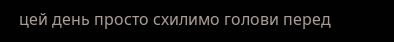цей день просто схилимо голови перед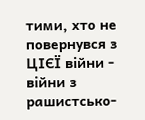тими, хто не повернувся з ЦІЄЇ війни - війни з рашистсько-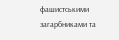фашистськими загарбниками та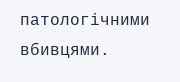патологічними вбивцями.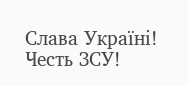Слава Україні! Честь ЗСУ!